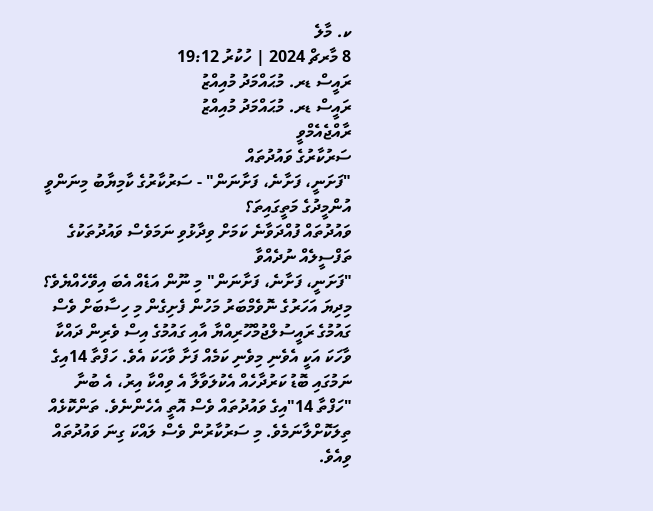ކ. މާލެ
8 މާރޗް 2024 | ހުކުރު 19:12
ރައީސް ޑރ. މުޙައްމަދު މުއިއްޒު
ރައީސް ޑރ. މުޙައްމަދު މުއިއްޒު
ރާއްޖެއެމްވީ
ސަރުކާރުގެ ވައުދުތައް
"ފަށަނީ، ފަށާނެ، ފަށާނަން" - ސަރުކާރުގެ ކާމިޔާބު މިނަންވީ އުންމީދުގެ މަތީގައިތަ؟
ވައުދުތައް ފުއްދަވާނެ ކަމަށް ވިދާޅުވި ނަމަވެސް ވައުދުތަކުގެ ތަފްސީލެއް ނުދެއްވާ
"ފަށަނީ، ފަށާނެ، ފަށާނަން" މި ނޫން އަޑެއް އެބަ އިވޭހެއްޔެވެ؟ މިދިޔަ އަހަރުގެ ނޮވެމްބަރު މަހުން ފެށިގެން މި ހިސާބަށް ވެސް ގައުމުގެ ރައީސުލްޖުމްހޫރިއްޔާ އާއި ގައުމުގެ އިސް ވެރިން ދައްކާ ވާހަކަ އަކީ އެވެނި މިވެނި ކަމެއް ފަށާ ވާހަކަ އެވެ. ހަފްތާ 14އިގެ ނަމުގައި ބޮޑު ކަރުދާހެއް އެކުލަވާލާ އެ ވިއްކާ އިރު، އެ ބުނާ "ހަފްތާ 14"އިގެ ވައުދުތައް ވެސް އޮތީ އެހެންނެވެ. ތަންކޮޅެއް ތިލަކޮށްލާނަމެވެ. މި ސަރުކާރުން ވެސް ލައްކަ ގިނަ ވައުދުތައް ވިއެވެ.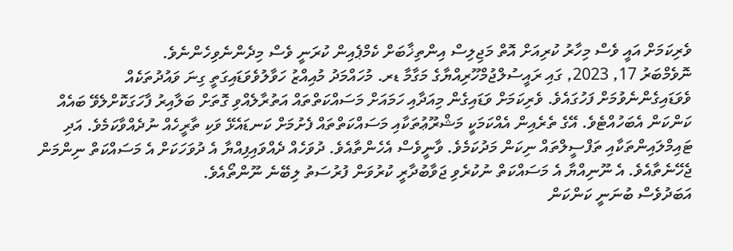ވެރިކަމަށް އައީ ވެސް މިހާރު ކުރިއަށް އޮތް މަޖިލިސް އިންތިޚާބަށް ކެމްޕެއިން ކުރަނީ ވެސް މިދެންނެވިހެންނެވެ.
ނޮވެމްބަރު 17, 2023, ގައި ރައީސުލްޖުމްހޫރިއްޔާގެ މަގާމާ ޑރ. މުހައްމަދު މުއިއްޒު ހަވާލުވެވަޑައިގަތީ ގިނަ ވައުދުތަކެއް ވެވަޑައިގެންނެވުމަށް ފަހުގައެވެ. ވެރިކަމަށް ވަޑައިގެން މިއަދާއި ހަމައަށް މަސައްކަތްތައް އަތުރާލެއްވި ގޮތަށް ބަލާއިރު ފާހަގަކޮށްލެވޭ ބައެއް ކަންކަން އެބަހުއްޓެވެ. އޭގެ ތެރެއިން އެއްކަމަކީ މަޝްރޫޢުތަކާއި މަސައްކަތްތައް ފެށުމަށް ކަނޑައެޅޭ ވަކި ތާރީހެއް ނުދެއްވާކަމެވެ. އަދި ޓައިމްލައިންތަކާއި ތަފްސީލްތައް ނިކަން މަދުކަމެވެ. ވާނީވެސް އެހެންތާއެވެ. ދުވަހެއް ދެއްވައިފިއްޔާ އެ ދުވަހަކަށް އެ މަސައްކަތް ނިންމަން ޖެހޭނެތާއެވެ. އެ ނޫނިއްޔާ އެ މަސައްކަތް ނުކުރެވި ޖަވާބުދާރީ ކުރުވަން ފުރުސަތު ލިބޭނެ ނޫންތޯއެވެ.
އަބަދުވެސް ބުނަނީ ކަންކަން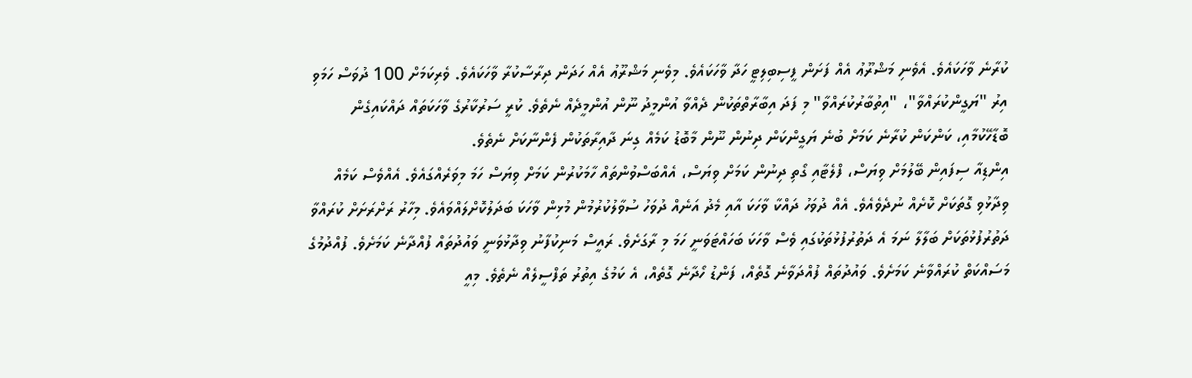ކުރާނެ ވާހަކައެވެ. އެވެނި މަޝްރޫޢު އެއް ފަށަން ފީސިބިލިޓީ ހަދާ ވާހަކައެވެ. މިވެނި މަޝްރޫޢު އެއް ހަދަން ދިރާސާކުރާ ވާހަކައެވެ. ވެރިކަމަށް 100 ދުވަސް ހަމަވި އިރު "ޔަގީންކުރައްވާ"، "އިތުބާރުކުރައްވާ" މި ފަދަ އިބާރާތްތަކުން ދެއްވާ އުންމީދު ނޫން އުންމީދެއް ނެތެވެ. ކުރީ ސަރުކާރުގެ ވާހަކަތައް ދައްކައިގެން ބޮޑާހޭކުމާއި، ކަންކަން ކުރާނެ ކަމަށް ބުނެ ޔަގީންކަން ދިނުން ނޫން މާބޮޑު ކަމެއް ގިނަ ދާއިރާތަކުން ފެންނާކަށް ނެތެވެ.
އިންޑިއާ ސިފައިން ބޭލުމަށް ވިޔަސް، ފްލެޓާއި ގޯތި ދިނުން ކަމަށް ވިޔަސް، އެއްބަސްވުންތައް ހާމަކުރުން ކަމަށް ވިޔަސް ހަމަ މިވަރެއްގައެވެ. އެއްވެސް ކަމެއް ވިދާޅުވި ގޮތަކަށް ކޮށެއް ނުދެވެއެވެ. އެއް ދުވަހު ދައްކާ ވާހަކަ އާއި މެދު އަނެއް ދުވަހު ސުވާލުކުރުމުން މުޅިން ވާހަކަ ބަދަލުކޮށްލައްވައެވެ. މިހާރު ރަށްރަށަށް ކުރައްވާ ދަތުރުފުޅުތަކަށް ބަލާލާ ނަމަ އެ ދަތުރުފުޅުތަކުގައި ވެސް ވާހަކަ ބަހައްޓަވަނީ ހަމަ މި ރާގަށެވެ. ރައީސް މަނިކުފާނު ވިދާޅުވަނީ ވައުދުތައް ފުއްދާނެ ކަމަށެވެ. ފުއްދުމުގެ މަސައްކަތް ކުރައްވާނެ ކަމަށެވެ. ވައުދުތައް ފުއްދަވާނެ ގޮތެއް، ފަންޑު ހޯދާނެ ގޮތެއް، އެ ކަމުގެ އިތުރު ތަފްސީލެއް ނެތެވެ. މިއީ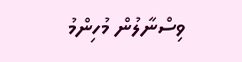ވިސްނާލުން މުހިންމު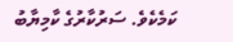ކަމެކެވެ. ސަރުކާރުގެ ކާމިޔާބު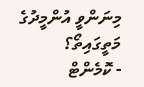މިނަންވީ އުންމީދުގެ މަތީގައިތޯ؟
- ކޮމެންޓް